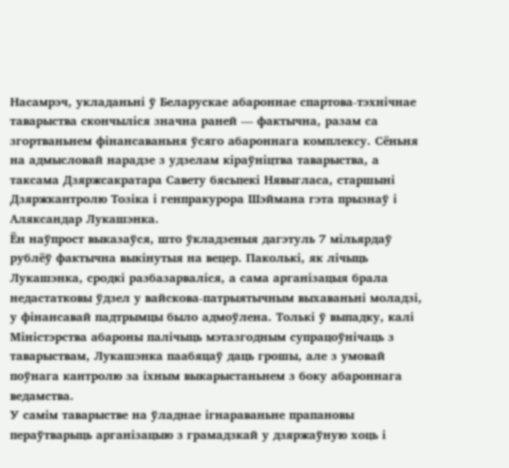Насамрэч, укладаньні ў Беларускае абароннае спартова-тэхнічнае таварыства скончыліся значна раней — фактычна, разам са згортваньнем фінансаваньня ўсяго абароннага комплексу. Сёньня на адмысловай нарадзе з удзелам кіраўніцтва таварыства, а таксама Дзяржсакратара Савету бясьпекі Нявыгласа, старшыні Дзяржкантролю Тозіка і генпракурора Шэймана гэта прызнаў і Аляксандар Лукашэнка.
Ён наўпрост выказаўся, што ўкладзеныя дагэтуль 7 мільярдаў рублёў фактычна выкінутыя на вецер. Паколькі, як лічыць Лукашэнка, сродкі разбазарваліся, а сама арганізацыя брала недастатковы ўдзел у вайскова-патрыятычным выхаваньні моладзі, у фінансавай падтрымцы было адмоўлена. Толькі ў выпадку, калі Міністэрства абароны палічыць мэтазгодным супрацоўнічаць з таварыствам, Лукашэнка паабяцаў даць грошы, але з умовай поўнага кантролю за іхным выкарыстаньнем з боку абароннага ведамства.
У самім таварыстве на ўладнае ігнараваньне прапановы пераўтварыць арганізацыю з грамадзкай у дзяржаўную хоць і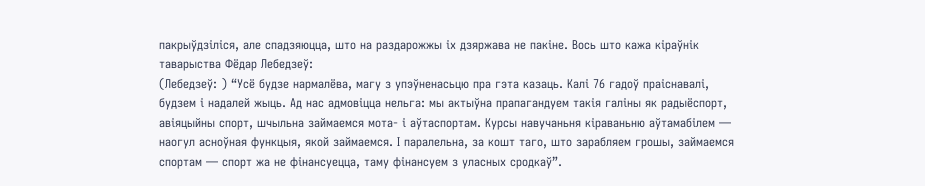пакрыўдзіліся, але спадзяюцца, што на раздарожжы іх дзяржава не пакіне. Вось што кажа кіраўнік таварыства Фёдар Лебедзеў:
(Лебедзеў: ) “Усё будзе нармалёва, магу з упэўненасьцю пра гэта казаць. Калі 76 гадоў праіснавалі, будзем і надалей жыць. Ад нас адмовіцца нельга: мы актыўна прапагандуем такія галіны як радыёспорт, авіяцыйны спорт, шчыльна займаемся мота- і аўтаспортам. Курсы навучаньня кіраваньню аўтамабілем — наогул асноўная функцыя, якой займаемся. І паралельна, за кошт таго, што зарабляем грошы, займаемся спортам — спорт жа не фінансуецца, таму фінансуем з уласных сродкаў”.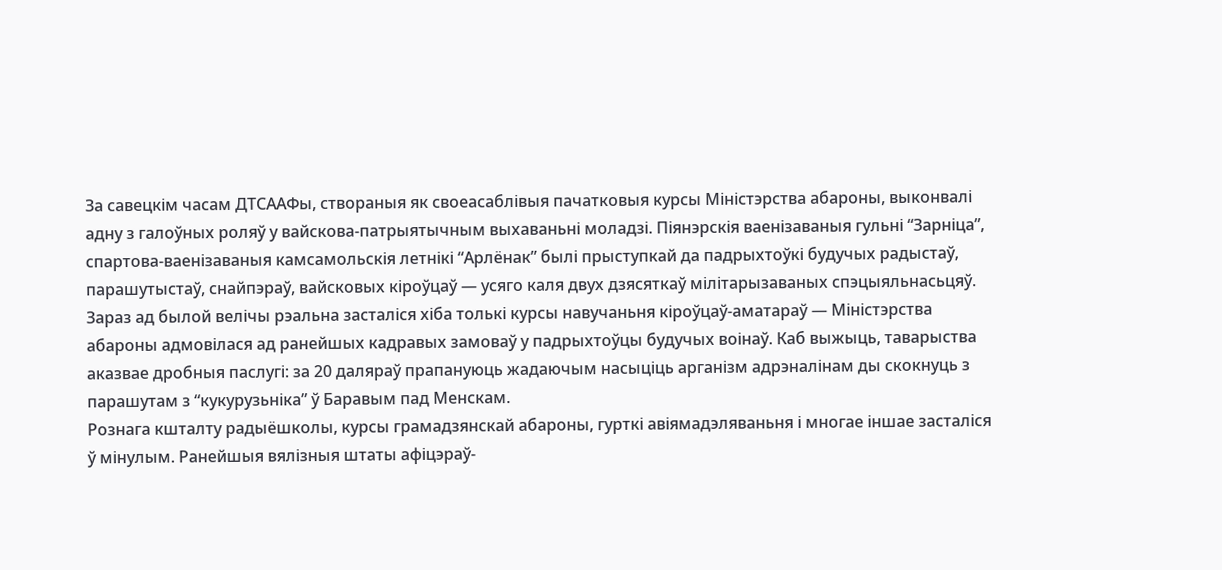За савецкім часам ДТСААФы, створаныя як своеасаблівыя пачатковыя курсы Міністэрства абароны, выконвалі адну з галоўных роляў у вайскова-патрыятычным выхаваньні моладзі. Піянэрскія ваенізаваныя гульні “Зарніца”, спартова-ваенізаваныя камсамольскія летнікі “Арлёнак” былі прыступкай да падрыхтоўкі будучых радыстаў, парашутыстаў, снайпэраў, вайсковых кіроўцаў — усяго каля двух дзясяткаў мілітарызаваных спэцыяльнасьцяў.
Зараз ад былой велічы рэальна засталіся хіба толькі курсы навучаньня кіроўцаў-аматараў — Міністэрства абароны адмовілася ад ранейшых кадравых замоваў у падрыхтоўцы будучых воінаў. Каб выжыць, таварыства аказвае дробныя паслугі: за 20 даляраў прапануюць жадаючым насыціць арганізм адрэналінам ды скокнуць з парашутам з “кукурузьніка” ў Баравым пад Менскам.
Рознага кшталту радыёшколы, курсы грамадзянскай абароны, гурткі авіямадэляваньня і многае іншае засталіся ў мінулым. Ранейшыя вялізныя штаты афіцэраў-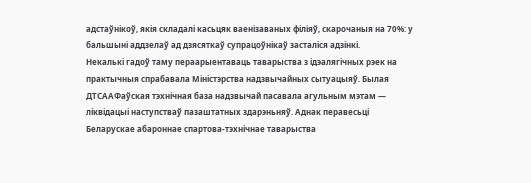адстаўнікоў, якія складалі касьцяк ваенізаваных філіяў, скарочаныя на 70%: у бальшыні аддзелаў ад дзясяткаў супрацоўнікаў засталіся адзінкі.
Некалькі гадоў таму пераарыентаваць таварыства з ідэалягічных рэек на практычныя спрабавала Міністэрства надзвычайных сытуацыяў. Былая ДТСААФаўская тэхнічная база надзвычай пасавала агульным мэтам — ліквідацыі наступстваў пазаштатных здарэньняў. Аднак перавесьці Беларускае абароннае спартова-тэхнічнае таварыства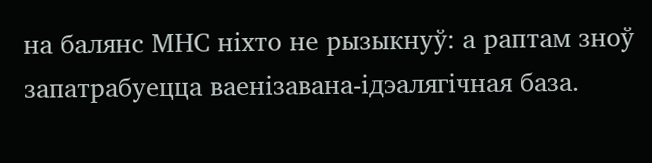на балянс МНС ніхто не рызыкнуў: а раптам зноў запатрабуецца ваенізавана-ідэалягічная база.